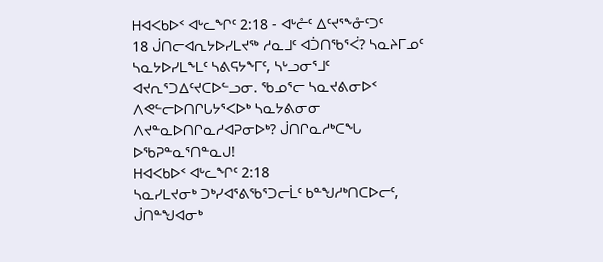ᕼᐊᐸᑲᐅᑉ ᐊᒡᓚᖏᑦ 2:18 - ᐊᒡᓔᑦ ᐃᑦᔪᕐᖕᓁᑦᑐᑦ
18 ᒎᑎᓕᐊᕆᔭᐅᓯᒪᔪᖅ ᓱᓇᒧᑦ ᐊᑑᑎᖃᕐᐹ? ᓴᓇᔨᒥᓄᑦ ᓴᓇᔭᐅᓯᒪᖕᒪᑦ ᓴᕕᕋᔭᖕᒥᑦ, ᓴᒡᓗᓂᕐᒧᑦ ᐊᔪᕆᕐᑐᐃᑦᔪᑕᐅᓪᓗᓂ. ᖃᓄᕐᓕ ᓴᓇᔪᕕᓂᐅᑉ ᐱᕙᓪᓕᐅᑎᒋᒐᔭᕐᐸᐅᒃ ᓴᓇᔭᕕᓂᓂ ᐱᔪᓐᓇᐅᑎᒋᓇᓱᐊᕈᓂᐅᒃ? ᒎᑎᒋᓇᓱᒃᑕᖓ ᐅᖃᕈᓐᓇᕐᑎᓐᓇᒍ!
ᕼᐊᐸᑲᐅᑉ ᐊᒡᓚᖏᑦ 2:18
ᓴᓇᓯᒪᔪᓂᒃ ᑐᒃᓯᐊᕐᕕᖃᕐᑐᓕᒫᑦ ᑲᓐᖑᓱᒃᑎᑕᐅᓕᑦ, ᒎᑎᓐᖑᐊᓂᒃ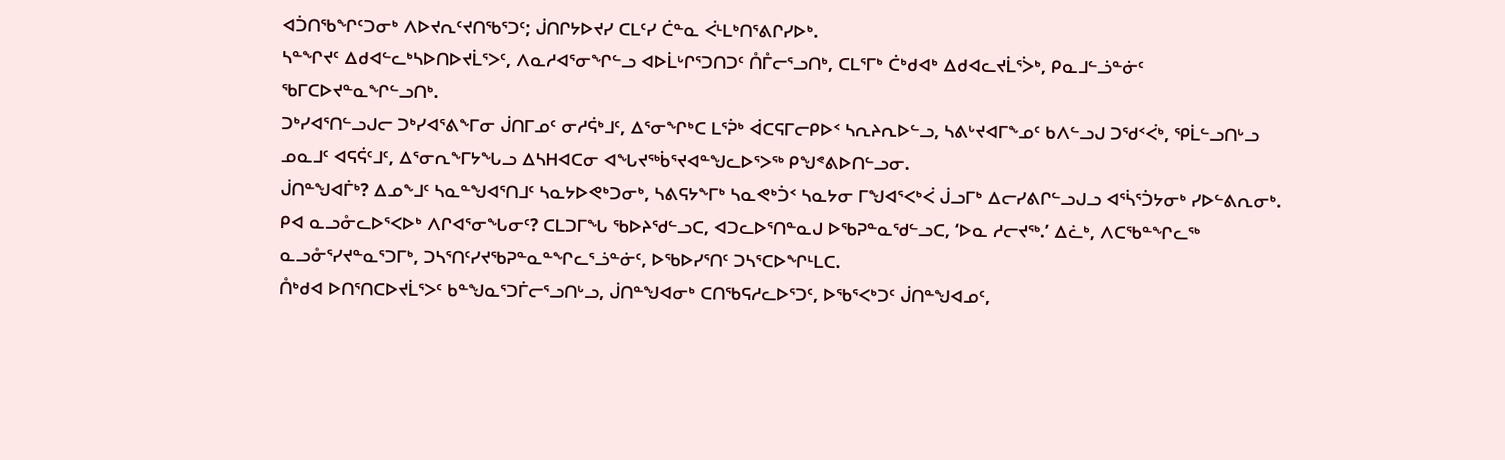ᐊᑑᑎᖃᖏᑦᑐᓂᒃ ᐱᐅᔪᕆᑦᔪᑎᖃᕐᑐᑦ; ᒎᑎᒋᔭᐅᔪᓯ ᑕᒪᑦᓯ ᑖᓐᓇ ᐹᒻᒪᒃᑎᕐᕕᒋᓯᐅᒃ.
ᓴᓐᖏᔪᑦ ᐃᑯᐊᓪᓚᒃᓴᐅᑎᐅᔪᒫᕐᐳᑦ, ᐱᓇᓱᐊᕐᓂᖏᓪᓗ ᐊᐅᒫᒡᒋᕐᑐᑎᑐᑦ ᑍᒤᓕᕐᓗᑎᒃ, ᑕᒪᕐᒥᒃ ᑖᒃᑯᐊᒃ ᐃᑯᐊᓚᔪᒫᕐᐴᒃ, ᑭᓇᒧᓪᓘᓐᓃᑦ ᖃᒥᑕᐅᔪᓐᓇᖏᓪᓗᑎᒃ.
ᑐᒃᓯᐊᕐᑎᓪᓗᒍᓕ ᑐᒃᓯᐊᕐᕕᖕᒥᓂ ᒎᑎᒥᓄᑦ ᓂᓱᕌᒃᒧᑦ, ᐃᕐᓂᖏᒃᑕ ᒪᕐᕉᒃ ᐋᑕᕋᒥᓕᑭᐅᑉ ᓴᕆᔨᕆᐅᓪᓗ, ᓴᕕᒡᔪᐊᒥᖕᓄᑦ ᑲᐱᓪᓗᒍ ᑐᖁᑉᐹᒃ, ᕿᒫᓪᓗᑎᒡᓗ ᓄᓇᒧᑦ ᐊᕋᕌᑦᒧᑦ, ᐃᕐᓂᕆᖕᒥᔭᖓᓗ ᐃᓴᕼᐊᑕᓂ ᐊᖓᔪᖅᑳᕐᔪᐊᓐᖑᓚᐅᕐᐳᖅ ᑭᖑᕝᕕᐅᑎᓪᓗᓂ.
ᒎᑎᓐᖑᐊᒦᒃ? ᐃᓄᖕᒧᑦ ᓴᓇᓐᖑᐊᕐᑎᒧᑦ ᓴᓇᔭᐅᕙᒃᑐᓂᒃ, ᓴᕕᕋᔭᖕᒥᒃ ᓴᓇᕙᒃᑑᑉ ᓴᓇᔭᓂ ᒥᖑᐊᕐᐸᒃᐹ ᒎᓗᒥᒃ ᐃᓕᓯᕕᒋᓪᓗᒍᓗ ᐊᕐᓵᕐᑑᔭᓂᒃ ᓯᐅᓪᕕᕆᓂᒃ.
ᑭᐊ ᓇᓗᓁᓚᐅᕐᐸᐅᒃ ᐱᒋᐊᕐᓂᖓᓂᑦ? ᑕᒪᑐᒥᖓ ᖃᐅᔨᖁᓪᓗᑕ, ᐊᑐᓚᐅᕐᑎᓐᓇᒍ ᐅᖃᕈᓐᓇᖁᓪᓗᑕ, ‘ᐅᓇ ᓱᓕᔪᖅ.’ ᐃᓛᒃ, ᐱᑕᖃᓐᖏᓚᖅ ᓇᓗᓁᕐᓯᔪᓐᓇᕐᑐᒥᒃ, ᑐᓴᕐᑎᑦᓯᔪᖃᕈᓐᓇᓐᖏᓚᕐᓘᓐᓃᑦ, ᐅᖃᐅᓯᕐᑎᑦ ᑐᓴᕐᑕᐅᖏᒻᒪᑕ.
ᑍᒃᑯᐊ ᐅᑎᕐᑎᑕᐅᔪᒫᕐᐳᑦ ᑲᓐᖑᓇᕐᑐᒦᓕᕐᓗᑎᒡᓗ, ᒎᑎᓐᖑᐊᓂᒃ ᑕᑎᖃᕋᓱᓚᐅᕐᑐᑦ, ᐅᖃᕐᐸᒃᑐᑦ ᒎᑎᓐᖑᐊᓄᑦ,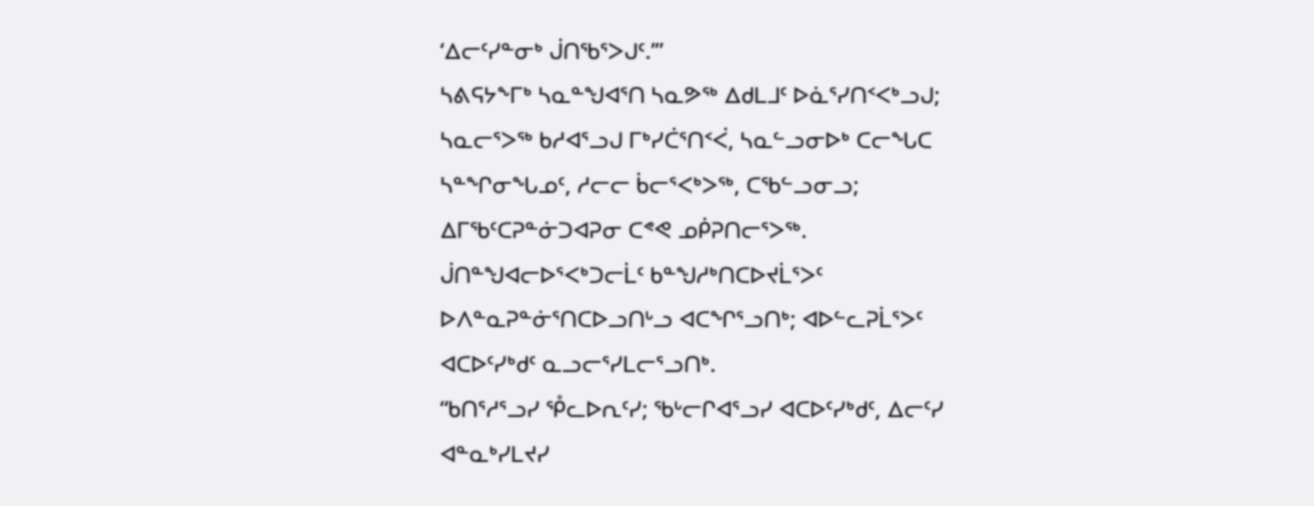‘ᐃᓕᑦᓯᓐᓂᒃ ᒎᑎᖃᕐᐳᒍᑦ.’”
ᓴᕕᕋᔭᖕᒥᒃ ᓴᓇᓐᖑᐊᕐᑎ ᓴᓇᕗᖅ ᐃᑯᒪᒧᑦ ᐅᓈᕐᓯᑎᑉᐸᒃᓗᒍ; ᓴᓇᓕᕐᐳᖅ ᑲᓱᐊᕐᓗᒍ ᒥᒃᓯᑖᕐᑎᑉᐹ, ᓴᓇᓪᓗᓂᐅᒃ ᑕᓕᖓᑕ ᓴᓐᖏᓂᖓᓄᑦ, ᓱᓕᓕ ᑳᓕᕐᐸᒃᐳᖅ, ᑕᖃᓪᓗᓂᓗ; ᐃᒥᖃᑦᑕᕈᓐᓃᑐᐊᕈᓂ ᑕᕝᕙ ᓄᑮᕈᑎᓕᕐᐳᖅ.
ᒎᑎᓐᖑᐊᓕᐅᕐᐸᒃᑐᓕᒫᑦ ᑲᓐᖑᓱᒃᑎᑕᐅᔪᒫᕐᐳᑦ ᐅᐱᓐᓇᕈᓐᓃᕐᑎᑕᐅᓗᑎᒡᓗ ᐊᑕᖏᕐᓗᑎᒃ; ᐊᐅᓪᓚᕈᒫᕐᐳᑦ ᐊᑕᐅᑦᓯᒃᑯᑦ ᓇᓗᓕᕐᓯᒪᓕᕐᓗᑎᒃ.
“ᑲᑎᕐᓱᕐᓗᓯ ᕾᓚᐅᕆᑦᓯ; ᖃᒡᓕᒋᐊᕐᓗᓯ ᐊᑕᐅᑦᓯᒃᑯᑦ, ᐃᓕᑦᓯ ᐊᓐᓇᒃᓯᒪᔪᓯ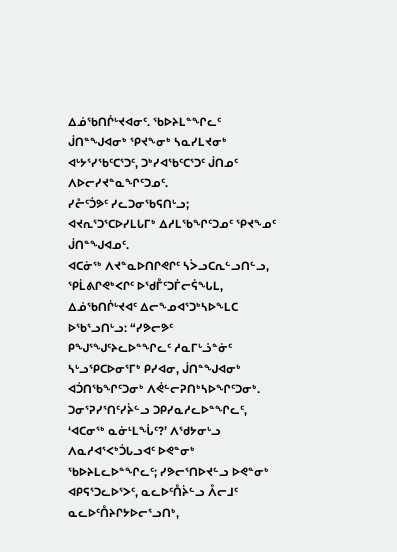ᐃᓅᖃᑎᒌᒡᔪᐊᓂᑦ. ᖃᐅᔨᒪᓐᖏᓚᑦ ᒎᑎᓐᖑᐊᓂᒃ ᕿᔪᖕᓂᒃ ᓴᓇᓯᒪᔪᓂᒃ ᐊᒡᔭᕐᓯᖃᑦᑕᕐᑐᑦ, ᑐᒃᓯᐊᖃᑦᑕᕐᑐᑦ ᒎᑎᓄᑦ ᐱᐅᓕᓯᔪᓐᓇᖏᑦᑐᓄᑦ.
ᓯᓔᑦᑑᕗᑦ ᓯᓚᑐᓂᖃᕋᑎᒡᓗ; ᐊᔪᕆᕐᑐᕐᑕᐅᓯᒪᒐᒥᒃ ᐃᓱᒪᖃᖏᑦᑐᓄᑦ ᕿᔪᖕᓄᑦ ᒎᑎᓐᖑᐊᓄᑦ.
ᐊᑕᓃᖅ ᐱᔪᓐᓇᐅᑎᒋᕙᒋᑦ ᓴᐴᓗᑕᕆᓪᓗᑎᓪᓗ, ᕿᒫᕕᒋᕙᒃᐸᒋᑦ ᐅᖁᒤᑦᑐᒦᓕᕌᖓᒪ, ᐃᓅᖃᑎᒌᒡᔪᐊᑦ ᐃᓕᖕᓄᐊᕐᑐᒃᓴᐅᖕᒪᑕ ᐅᖃᕐᓗᑎᒡᓗ: “ᓯᕗᓕᕗᑦ ᑭᖑᕐᖑᑦᔨᓚᐅᓐᖏᓚᑦ ᓱᓇᒥᒡᓘᓐᓃᑦ ᓴᒡᓗᕿᑕᐅᓂᕐᒥᒃ ᑭᓯᐊᓂ, ᒎᑎᓐᖑᐊᓂᒃ ᐊᑑᑎᖃᖏᑦᑐᓂᒃ ᐱᕚᓪᓕᕈᑎᒃᓴᐅᖏᑦᑐᓂᒃ.
ᑐᓂᕐᕈᓯᕐᑎᑦᓯᔩᓪᓗ ᑐᑭᓯᓇᓱᓚᐅᓐᖏᓚᑦ, ‘ᐊᑕᓂᖅ ᓇᓃᒻᒪᖔᑦ?’ ᐱᖁᔭᓂᒡᓗ ᐱᓇᓱᐊᕐᐸᒃᑑᒐᓗᐊᑦ ᐅᕙᓐᓂᒃ ᖃᐅᔨᒪᓚᐅᓐᖏᓚᑦ; ᓯᕗᓕᕐᑎᐅᔪᓪᓗ ᐅᕙᓐᓂᒃ ᐊᑭᕋᕐᑐᓚᐅᕐᐳᑦ, ᓇᓚᐅᑦᑍᔩᓪᓗ ᐰᓕᒧᑦ ᓇᓚᐅᑦᑍᔨᒋᔭᐅᓕᕐᓗᑎᒃ,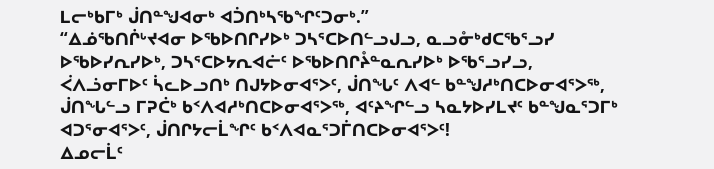ᒪᓕᒃᑲᒥᒃ ᒎᑎᓐᖑᐊᓂᒃ ᐊᑑᑎᒃᓴᖃᖏᑦᑐᓂᒃ.”
“ᐃᓅᖃᑎᒌᒡᔪᐊᓂ ᐅᖃᐅᑎᒋᓯᐅᒃ ᑐᓴᕐᑕᐅᑎᓪᓗᒍᓗ, ᓇᓗᓁᒃᑯᑕᖃᕐᓗᓯ ᐅᖃᐅᓯᕆᓯᐅᒃ, ᑐᓴᕐᑕᐅᔭᕆᐊᓖᑦ ᐅᖃᐅᑎᒋᔧᓐᓇᕆᓯᐅᒃ ᐅᖃᕐᓗᓯᓗ, ᐹᐱᓘᓂᒥᐅᑦ ᓵᓚᐅᓗᑎᒃ ᑎᒍᔭᐅᓂᐊᕐᐳᑦ, ᒎᑎᖓᑦ ᐱᐊᓪ ᑲᓐᖑᓱᒃᑎᑕᐅᓂᐊᕐᐳᖅ, ᒎᑎᖓᓪᓗ ᒥᕈᑖᒃ ᑲᑉᐱᐊᓱᒃᑎᑕᐅᓂᐊᕐᐳᖅ, ᐊᑦᔨᖏᓪᓗ ᓴᓇᔭᐅᓯᒪᔪᑦ ᑲᓐᖑᓇᕐᑐᒥᒃ ᐊᑐᕐᓂᐊᕐᐳᑦ, ᒎᑎᒋᔭᓕᒫᖏᑦ ᑲᑉᐱᐊᓇᕐᑐᒦᑎᑕᐅᓂᐊᕐᐳᑦ!
ᐃᓄᓕᒫᑦ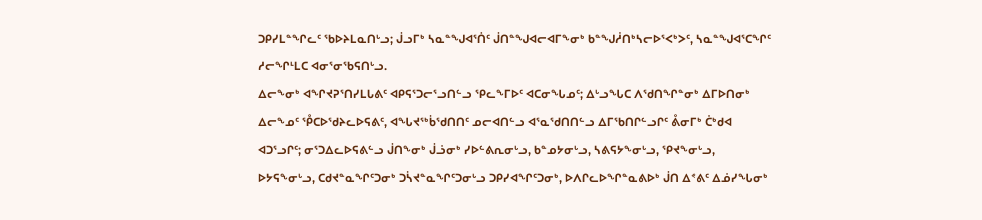ᑐᑭᓯᒪᓐᖏᓚᑦ ᖃᐅᔨᒪᓇᑎᒡᓗ; ᒎᓗᒥᒃ ᓴᓇᓐᖑᐊᕐᑏᑦ ᒎᑎᓐᖑᐊᓕᐊᒥᖕᓂᒃ ᑲᓐᖑᓲᑎᒃᓴᓕᐅᕐᐸᒃᐳᑦ, ᓴᓇᓐᖑᐊᕐᑕᖏᑦ ᓱᓕᖏᒻᒪᑕ ᐊᓂᕐᓂᖃᕋᑎᒡᓗ.
ᐃᓕᖕᓂᒃ ᐊᖏᔪᕈᕐᑎᓯᒪᒐᕕᑦ ᐊᑭᕋᕐᑐᓕᕐᓗᑎᓪᓗ ᕿᓚᖕᒥᐅᑦ ᐊᑕᓂᖓᓄᑦ; ᐃᒡᓗᖓᑕ ᐱᖁᑎᖏᓐᓂᒃ ᐃᒥᐅᑎᓂᒃ ᐃᓕᖕᓄᑦ ᕾᑕᐅᖁᔨᓚᐅᕋᕕᑦ, ᐊᖓᔪᖅᑳᖁᑎᑎᑦ ᓄᓕᐊᑎᓪᓗ ᐊᕐᓇᖁᑎᑎᓪᓗ ᐃᒥᖃᑎᒋᓪᓗᒋᑦ ᕔᓂᒥᒃ ᑖᒃᑯᐊ ᐊᑐᕐᓗᒋᑦ; ᓂᕐᑐᐃᓚᐅᕋᕕᓪᓗ ᒎᑎᖕᓂᒃ ᒎᓘᓂᒃ ᓯᐅᓪᕕᕆᓂᒡᓗ, ᑲᓐᓄᔭᓂᒡᓗ, ᓴᕕᕋᔭᖕᓂᒡᓗ, ᕿᔪᖕᓂᒡᓗ, ᐅᔭᕋᖕᓂᒡᓗ, ᑕᑯᔪᓐᓇᖏᑦᑐᓂᒃ ᑐᓵᔪᓐᓇᖏᑦᑐᓂᒡᓗ ᑐᑭᓯᐊᖏᑦᑐᓂᒃ, ᐅᐱᒋᓚᐅᖏᓐᓇᕕᐅᒃ ᒎᑎ ᐃᕝᕕᑦ ᐃᓅᓯᖓᓂᒃ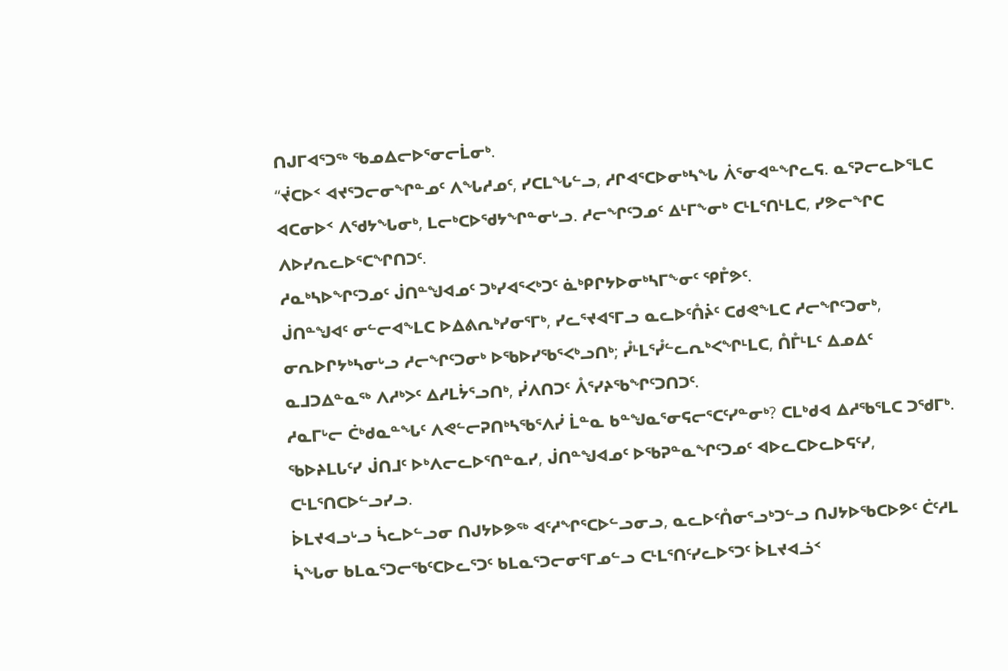ᑎᒍᒥᐊᕐᑐᖅ ᖃᓄᐃᓕᐅᕐᓂᓕᒫᓂᒃ.
“ᔫᑕᐅᑉ ᐊᔪᕐᑐᓕᓂᖏᓐᓄᑦ ᐱᖓᓱᓄᑦ, ᓯᑕᒪᖓᓪᓗ, ᓱᒋᐊᕐᑕᐅᓂᒃᓴᖓ ᐲᕐᓂᐊᓐᖏᓚᕋ. ᓇᕐᕈᓕᓚᐅᕐᒪᑕ ᐊᑕᓂᐅᑉ ᐱᖁᔭᖓᓂᒃ, ᒪᓕᒃᑕᐅᖁᔭᖏᓐᓂᒡᓗ. ᓱᓕᖏᑦᑐᓄᑦ ᐃᒻᒥᖕᓂᒃ ᑕᒻᒪᕐᑎᒻᒪᑕ, ᓯᕗᓕᖏᑕ ᐱᐅᓯᕆᓚᐅᕐᑕᖏᑎᑐᑦ.
ᓱᓇᒃᓴᐅᖏᑦᑐᓄᑦ ᒎᑎᓐᖑᐊᓄᑦ ᑐᒃᓯᐊᕐᐸᒃᑐᑦ ᓈᒃᑭᒋᔭᐅᓂᒃᓴᒥᖕᓂᑦ ᕿᒤᕗᑦ.
ᒎᑎᓐᖑᐊᑦ ᓂᓪᓕᐊᖕᒪᑕ ᐅᐃᕕᕆᒃᓯᓂᕐᒥᒃ, ᓯᓚᕐᔪᐊᕐᒥᓗ ᓇᓚᐅᑦᑍᔩᑦ ᑕᑯᕙᖕᒪᑕ ᓱᓕᖏᑦᑐᓂᒃ, ᓂᕆᐅᒋᔭᒃᓴᓂᒡᓗ ᓱᓕᖏᑦᑐᓂᒃ ᐅᖃᐅᓯᖃᕐᐸᒃᓗᑎᒃ; ᓮᒻᒪᕐᓮᓪᓚᕆᒃᐸᖏᒻᒪᑕ, ᑍᒤᒻᒪᑦ ᐃᓄᐃᑦ ᓇᒧᑐᐃᓐᓇᖅ ᐱᓱᒃᐳᑦ ᐃᓱᒪᔮᕐᓗᑎᒃ, ᓰᐱᑎᑐᑦ ᐰᕐᓯᔨᖃᖏᑦᑐᑎᑐᑦ.
ᓱᓇᒥᒡᓕ ᑖᒃᑯᓇᓐᖓᑦ ᐱᕙᓪᓕᕈᑎᒃᓴᖃᕐᐱᓰ ᒫᓐᓇ ᑲᓐᖑᓇᕐᓂᕋᓕᕐᑕᑦᓯᓐᓂᒃ? ᑕᒪᒃᑯᐊ ᐃᓱᖃᕐᒪᑕ ᑐᖁᒥᒃ.
ᖃᐅᔨᒪᒐᑦᓯ ᒎᑎᒧᑦ ᐅᒃᐱᓕᓚᐅᕐᑎᓐᓇᓯ, ᒎᑎᓐᖑᐊᓄᑦ ᐅᖃᕈᓐᓇᖏᑦᑐᓄᑦ ᐊᐅᓚᑕᐅᓚᐅᕋᑦᓯ, ᑕᒻᒪᕐᑎᑕᐅᓪᓗᓯᓗ.
ᐆᒪᔪᐊᓗᒡᓗ ᓵᓚᐅᓪᓗᓂ ᑎᒍᔭᐅᕗᖅ ᐊᑦᓱᖏᕐᑕᐅᓪᓗᓂᓗ, ᓇᓚᐅᑦᑍᓂᕐᓗᒃᑐᓪᓗ ᑎᒍᔭᐅᖃᑕᐅᕗᑦ ᑖᑦᓱᒪ ᓵᖓᓂ ᑲᒪᓇᕐᑐᓕᖃᑦᑕᐅᓚᕐᑐᑦ ᑲᒪᓇᕐᑐᓕᓂᕐᒥᓄᓪᓗ ᑕᒻᒪᕐᑎᑦᓯᓚᐅᕐᑐᑦ ᐆᒪᔪᐊᓘᑉ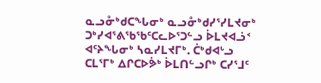ᓇᓗᓁᒃᑯᑕᖓᓂᒃ ᓇᓗᓁᒃᑯᓯᕐᓯᒪᔪᓂᒃ ᑐᒃᓯᐊᕐᕕᖃᖃᑦᑕᓚᐅᕐᑐᓪᓗ ᐆᒪᔪᐊᓘᑉ ᐊᑦᔨᖓᓂᒃ ᓴᓇᓯᒪᔪᒥᒃ. ᑖᒃᑯᐊᒡᓗ ᑕᒪᕐᒥᒃ ᐃᒋᑕᐅᕘᒃ ᐆᒪᑎᓪᓗᒋᒃ ᑕᓯᕐᒧᑦ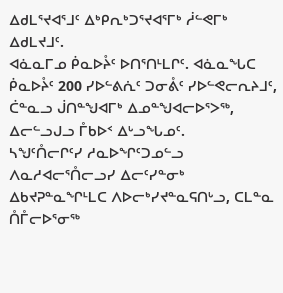ᐃᑯᒪᕐᔪᐊᕐᒧᑦ ᐃᒃᑭᕆᒃᑐᕐᔪᐊᕐᒥᒃ ᓲᓪᕙᒥᒃ ᐃᑯᒪᔪᒧᑦ.
ᐊᓈᓇᒥᓄ ᑮᓇᐅᔧᑦ ᐅᑎᕐᑎᒻᒪᒋᑦ. ᐊᓈᓇᖓᑕ ᑮᓇᐅᔧᑦ 200 ᓯᐅᓪᕕᕇᑦ ᑐᓂᕔᑦ ᓯᐅᓪᕙᓕᕆᔨᒧᑦ, ᑖᓐᓇᓗ ᒎᑎᓐᖑᐊᒥᒃ ᐃᓄᓐᖑᐊᓕᐅᕐᐳᖅ, ᐃᓕᓪᓗᒍᓗ ᒤᑲᐅᑉ ᐃᒡᓗᖓᓄᑦ.
ᓴᖑᑦᑍᓕᒋᑦᓯ ᓱᓇᐅᖏᑦᑐᓄᓪᓗ ᐱᓇᓱᐊᓕᕐᑍᓕᓗᓯ ᐃᓕᑦᓯᓐᓂᒃ ᐃᑲᔪᕈᓐᓇᖏᒻᒪᑕ ᐱᐅᓕᒃᓯᔪᓐᓇᕋᑎᒡᓗ, ᑕᒪᓐᓇ ᑍᒤᓕᐅᕐᓂᖅ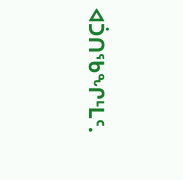ᐊᑑᑎᖃᖏᒻᒪᑦ.